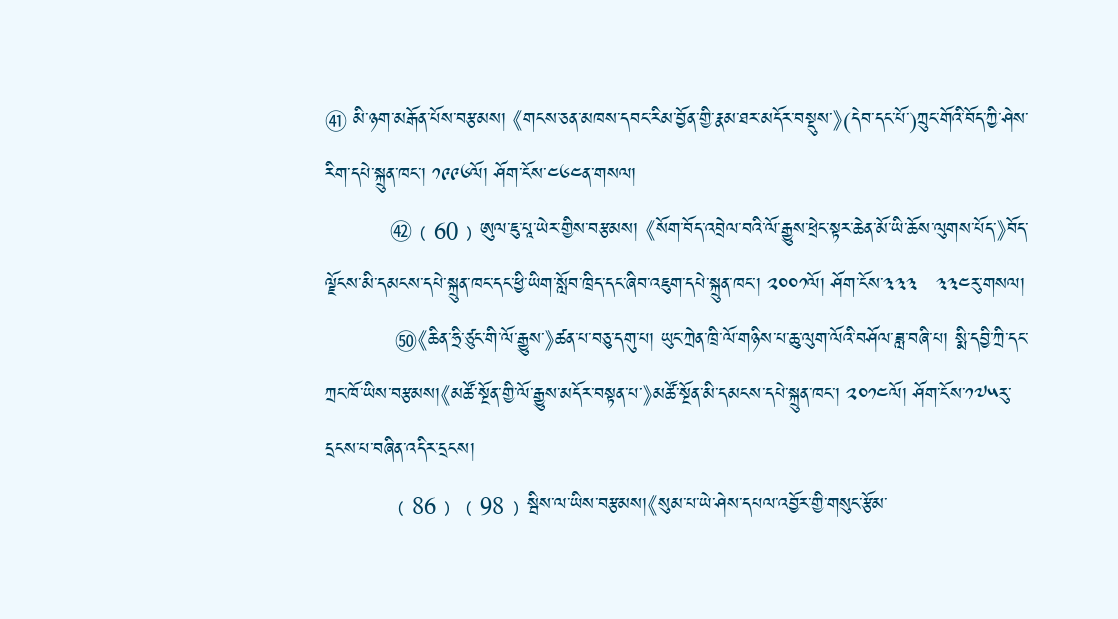㊶ མི་ཉག་མརྒོན་པོས་བརྩམས། 《གངས་ཅན་མཁས་དབང་རིམ་བྱོན་གྱི་རྣམ་ཐར་མདོར་བསྡུས་》(དེབ་དང་པོ་)ཀྲུང་གོའི་བོད་ཀྱི་ཤེས་རིག་དཔེ་སྐྲུན་ཁང་། ༡༩༩༦ལོ། ཤོག་ངོས་༤༦༤ན་གསལ།
          ㊷﹙60﹚ཨུལ་ཇུ་པཱ་ཡེར་གྱིས་བརྩམས། 《སོག་བོད་འབྲེལ་བའི་ལོ་རྒྱུས་ཕྲེང་སྟར་ཆེན་མོ་ཡི་ཆོས་ལུགས་པོད་》བོད་ལྗོངས་མི་དམངས་དཔེ་སྐྲུན་ཁང་དང་ཕྱི་ཡིག་སློབ་ཁྲིད་དང་ཞིབ་འཇུག་དཔེ་སྐྲུན་ཁང་། ༢༠༠༡ལོ། ཤོག་ངོས་༣༣༣   ༣༣༤རུ་གསལ།
          ㊿《ཆིན་ཧྲི་ཙུང་གི་ལོ་རྒྱུས་》ཚན་པ་བཅུ་དགུ་པ། ཡུང་ཀྲེན་ཁྲི་ལོ་གཉིས་པ་ཆུ་ལུག་ལོའི་བཤོལ་ཟླ་བཞི་པ། སྨི་དབྱི་ཀྲི་དང་ཀྲང་ཁོ་ཡིས་བརྩམས།《མཚོ་སྔོན་གྱི་ལོ་རྒྱུས་མདོར་བསྟན་པ་》མཚོ་སྔོན་མི་དམངས་དཔེ་སྐྲུན་ཁང་། ༢༠༡༤ལོ། ཤོག་ངོས་༡༧༥རུ་དྲངས་པ་བཞིན་འདིར་དྲངས།
          ﹙86﹚﹙98﹚སྦིས་ལ་ཡིས་བརྩམས།《སུམ་པ་ཡེ་ཤེས་དཔལ་འབྱོར་གྱི་གསུང་རྩོམ་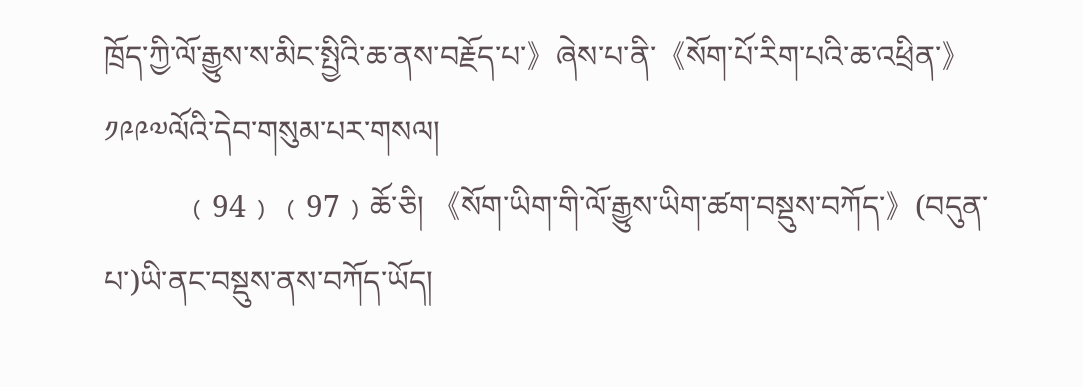ཁྲོད་ཀྱི་ལོ་རྒྱུས་ས་མིང་སྤྱིའི་ཆ་ནས་བརྗོད་པ་》ཞེས་པ་ནི་《སོག་པོ་རིག་པའི་ཆ་འཕྲིན་》༡༩༩༧ལོའི་དེབ་གསུམ་པར་གསལ།
          ﹙94﹚﹙97﹚ཆོ་ཅི། 《སོག་ཡིག་གི་ལོ་རྒྱུས་ཡིག་ཚག་བསྡུས་བཀོད་》(བདུན་པ་)ཡི་ནང་བསྡུས་ནས་བཀོད་ཡོད།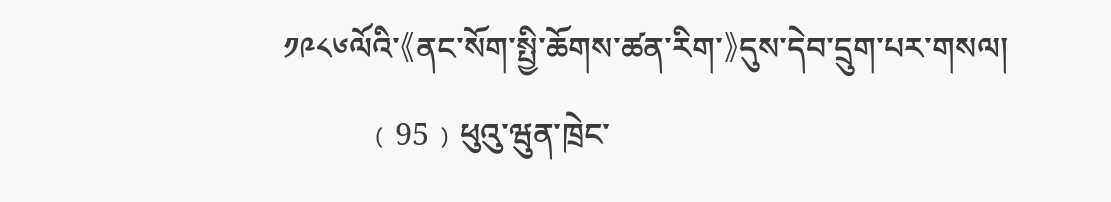༡༩༨༦ལོའི་《ནང་སོག་སྤྱི་ཆོགས་ཚན་རིག་》དུས་དེབ་དྲུག་པར་གསལ།
          ﹙95﹚ཕུའུ་ཝུན་ཁྲེང་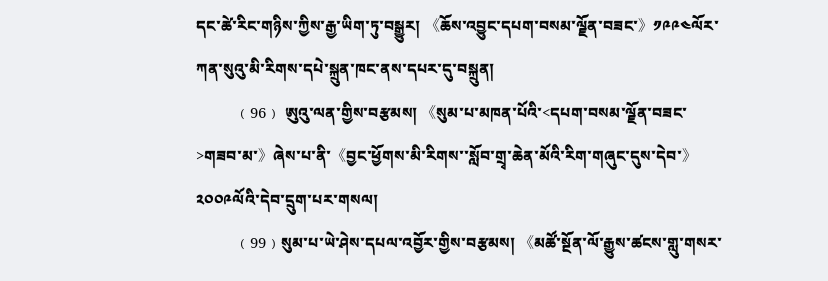དང་ཚེ་རིང་གཉིས་ཀྱིས་རྒྱ་ཡིག་ཏུ་བསྒྱུར། 《ཆོས་འབྱུང་དཔག་བསམ་ལྗོན་བཟང་》༡༩༩༤ལོར་ཀན་སུའུ་མི་རིགས་དཔེ་སྐྲུན་ཁང་ནས་དཔར་དུ་བསྐྲུན།
          ﹙96﹚ ཨུའུ་ལན་གྱིས་བརྩམས། 《སུམ་པ་མཁན་པོའི་<དཔག་བསམ་ལྗོན་བཟང་>གཟབ་མ་》ཞེས་པ་ནི་《བྱང་ཕྱོགས་མི་རིགས་་སློབ་གྲྭ་ཆེན་མོའི་རིག་གཞུང་དུས་དེབ་》༢༠༠༩ལོའི་དེབ་དྲུག་པར་གསལ།
          ﹙99﹚སུམ་པ་ཡེ་ཤེས་དཔལ་འབྱོར་གྱིས་བརྩམས། 《མཚོ་སྔོན་ལོ་རྒྱུས་ཚངས་གླུ་གསར་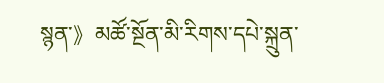སྙན་》མཚོ་སྔོན་མི་རིགས་དཔེ་སྐྲུན་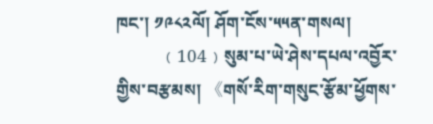ཁང་། ༡༩༨༢ལོ། ཤོག་ངོས་༥༥ན་གསལ།
          ﹙104﹚སུམ་པ་ཡེ་ཤེས་དཔལ་འབྱོར་གྱིས་བརྩམས། 《གསོ་རིག་གསུང་རྩོམ་ཕྱོགས་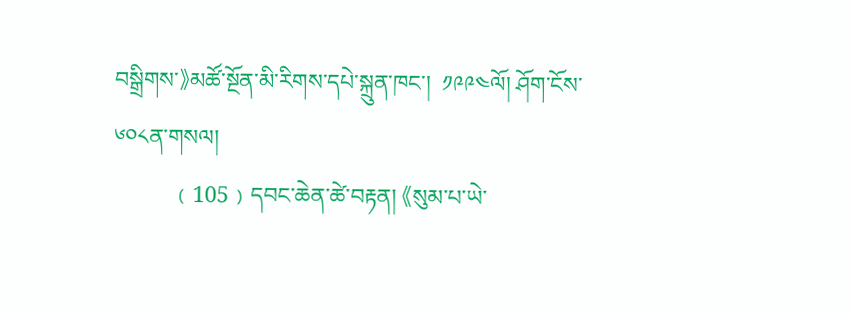བསྒྲིགས་》མཚོ་སྔོན་མི་རིགས་དཔེ་སྐྲུན་ཁང་།  ༡༩༩༤ལོ། ཤོག་ངོས་༦༠༨ན་གསལ།
          ﹙105﹚དབང་ཆེན་ཚེ་བརྟན། 《སུམ་པ་ཡེ་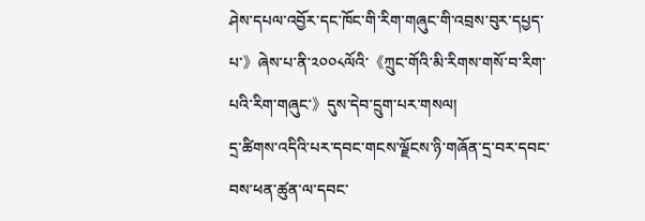ཤེས་དཔལ་འབྱོར་དང་ཁོང་གི་རིག་གཞུང་གི་འབྲས་བུར་དཔྱད་པ་》ཞེས་པ་ནི་༢༠༠༨ལོའི་《ཀྲུང་གོའི་མི་རིགས་གསོ་བ་རིག་པའི་རིག་གཞུང་》དུས་དེབ་དྲུག་པར་གསལ།
དྲ་ཚིགས་འདིའི་པར་དབང་གངས་ལྗོངས་ཉི་གཞོན་དྲ་བར་དབང་བས་ཕན་ཚུན་ལ་དབང་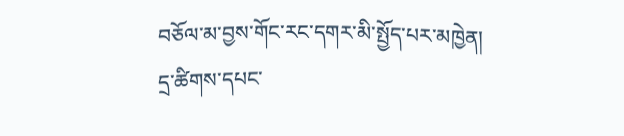བཅོལ་མ་བྱས་གོང་རང་དགར་མི་སྤྱོད་པར་མཁྱེན།
དྲ་ཚིགས་དཔང་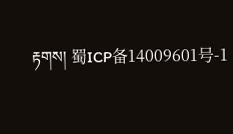རྟགས། 蜀ICP备14009601号-1